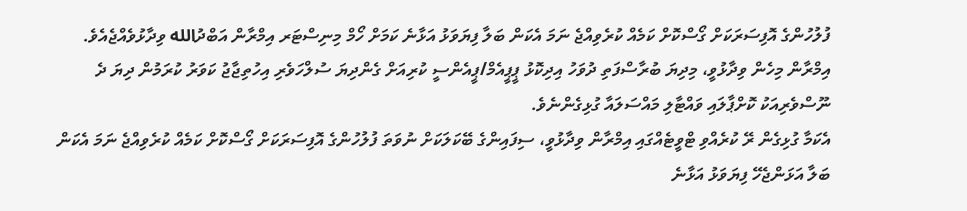ފުލުހުންގެ އޮފިސަރަކަށް ގޯސްކޮށް ކަމެއް ކުރެވިއްޖެ ނަމަ އެކަން ބަލާ ފިޔަވަޅު އަޅާނެ ކަމަށް ހޯމް މިނިސްޓަރ އިމްރާން އަބްދުالله ވިދާޅުވެއްޖެއެވެ.
އިމްރާން މިހެން ވިދާޅުވީ، މިދިޔަ ބުރާސްފަތި ދުވަހު އިދިކޮޅު ޕީޕީއެމް/ޕީއެންސީ ކުރިއަށް ގެންދިޔަ ސުލްހަވެރި އިހުތިޖާޖު ކަވަރު ކުރަމުން ދިޔަ ދެ ނޫސްވެރިއަކު ކޮށްޕާލައި ވައްޓާލި މައްސަލައާ ގުޅިގެންނެވެ.
އެކަމާ ގުޅިގެން ރޭ ކުރެއްވި ޓްވީޓެއްގައި އިމްރާން ވިދާޅުވީ، ސިފައިންގެ ބޭކަލަކަށް ނުވަތަ ފުލުހުންގެ އޮފިސަރަކަށް ގޯސްކޮށް ކަމެއް ކުރެވިއްޖެ ނަމަ އެކަން ބަލާ އަޅަންޖެހޭ ފިޔަވަޅު އަޅާނެ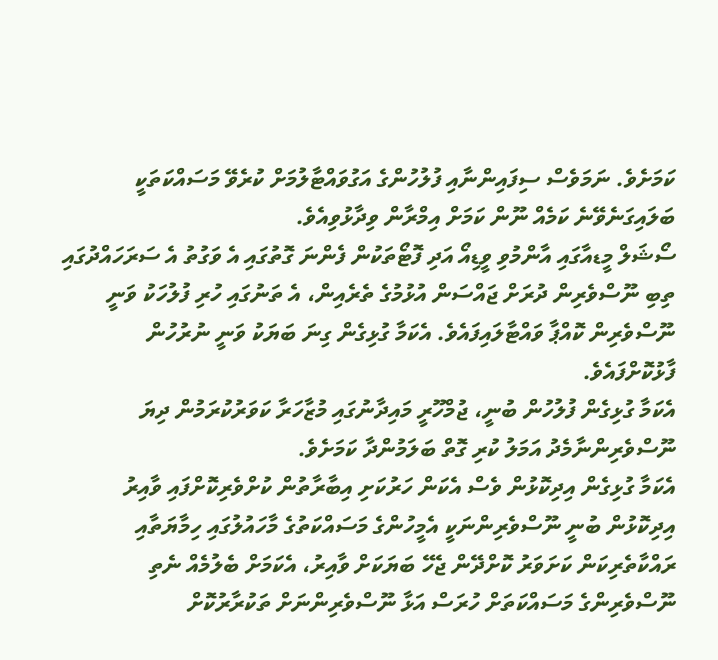ކަމަށެވެ. ނަމަވެސް ސިފައިންނާއި ފުލުހުންގެ އަގުވައްޓާލުމަށް ކުރެވޭ މަސައްކަތަކީ ބަލައިގަނެވޭނެ ކަމެއް ނޫން ކަމަށް އިމްރާން ވިދާޅުވިއެވެ.
ސޯޝަލް މީޑއާގައި އާންމުވި ވީޑިއޯ އަދި ފޮޓޯތަކުން ފެންނަ ގޮތުގައި އެ ވަގުތު އެ ސަރަހައްދުގައި ތިބި ނޫސްވެރިން ދުރަށް ޖައްސަން އުޅުމުގެ ތެރެއިން، އެ ތަނުގައި ހުރި ފުލުހަކު ވަނީ ނޫސްވެރިން ކޮއްޕާ ވައްޓާލައިފައެވެ. އެކަމާ ގުޅިގެން ގިނަ ބަޔަކު ވަނީ ނުރުހުން ފާޅުކޮށްފައެވެ.
އެކަމާ ގުޅިގެން ފުލުހުން ބުނީ، ޖުމްހޫރީ މައިދާނުގައި މުޒާހަރާ ކަވަރުކުރަމުން ދިޔަ ނޫސްވެރިންނާމެދު އަމަލު ކުރި ގޮތް ބަލަމުންދާ ކަމަށެވެ.
އެކަމާ ގުޅިގެން އިދިކޮޅުން ވެސް އެކަން ހަރުކަށި އިބާރާތުން ކުށްވެރިކޮށްފައި ވާއިރު އިދިކޮޅުން ބުނީ ނޫސްވެރިންނަކީ އެމީހުންގެ މަސައްކަތުގެ މާހައުލުގައި ހިމާޔަތާއި ރައްކާތެރިކަން ކަށަވަރު ކޮށްދޭން ޖެހޭ ބަޔަކަށް ވާއިރު، އެކަމަށް ބެލުމެއް ނެތި ނޫސްވެރިންގެ މަސައްކަތަށް ހުރަސް އަޅާ ނޫސްވެރިންނަށް ތަކުރާރުކޮށް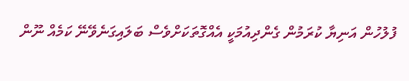ފުލުހުން އަނިޔާ ކުރަމުން ގެންދިއުމަކީ އެއްގޮތަކަށްވެސް ބަލައިގަނެވޭނޭ ކަމެއް ނޫން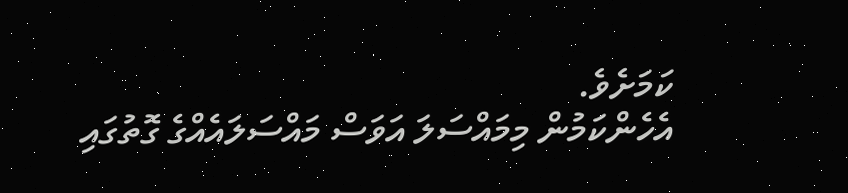ކަމަށެވެ.
އެހެންކަމުން މިމައްސަލަ އަވަސް މައްސަލައެއްގެ ގޮތުގައި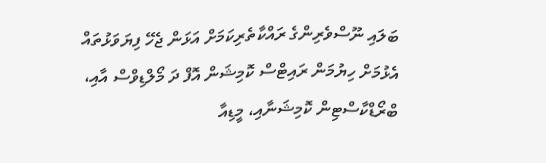ބަލައި ނޫސްވެރިންގެ ރައްކާތެރިކަމަށް އަޅަން ޖެހޭ ފިޔަވަޅުތައް އެޅުމަށް ހިޔުމަން ރައިޓްސް ކޮމިޝަން އޮފް ދަ މޯލްޑިވްސް އާއި، ބްރޯޑްކާސްޓިން ކޮމިޝަނާއި، މީޑިއާ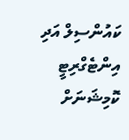ކައުންސިލް އަދި އިންޓެގްރިޓީ ކޮމިޝަނަށް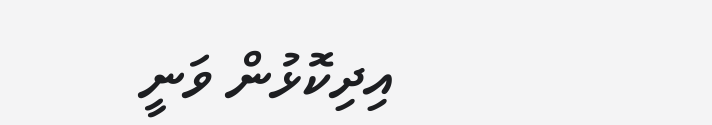އިދިކޮޅުން ވަނީ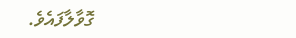ގޮވާލާފައެވެ.